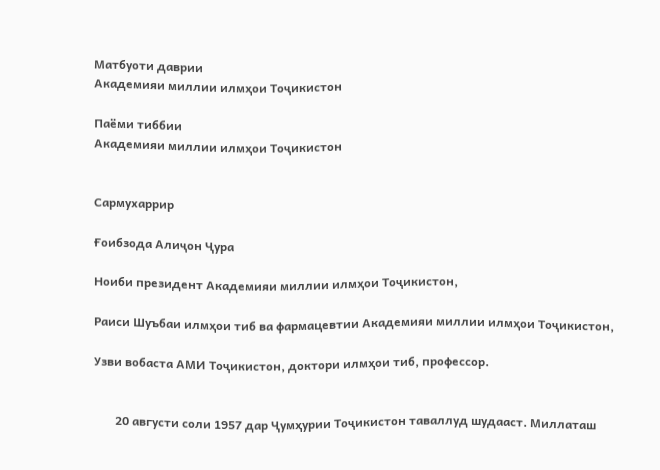Матбуоти даврии
Академияи миллии илмҳои Тоҷикистон

Паёми тиббии
Академияи миллии илмҳои Тоҷикистон


Сармухаррир

Ғоибзода Алиҷон Ҷура

Ноиби президент Академияи миллии илмҳои Тоҷикистон,

Раиси Шуъбаи илмҳои тиб ва фармацевтии Академияи миллии илмҳои Тоҷикистон,

Узви вобаста АМИ Тоҷикистон, доктори илмҳои тиб, профессор.


       20 августи соли 1957 дар Ҷумҳурии Тоҷикистон таваллуд шудааст. Миллаташ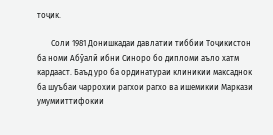тоҷик.

       Соли 1981 Донишкадаи давлатии тиббии Тоҷикистон ба номи Абӯалӣ ибни Синоро бо дипломи аъло хатм кардааст. Баъд уро ба ординатураи клиникии максаднок ба шуъбаи чаррохии рагхои рагхо ва ишемикии Маркази умумииттифокии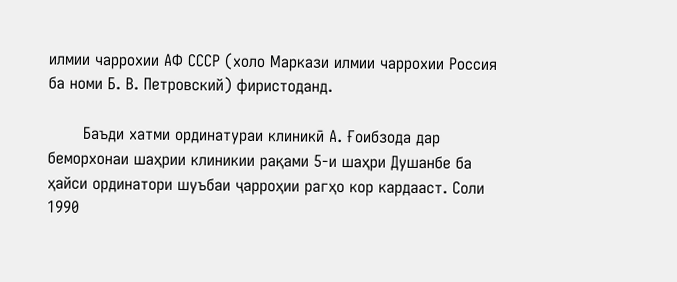илмии чаррохии АФ СССР (холо Маркази илмии чаррохии Россия ба номи Б. В. Петровский) фиристоданд.

       Баъди хатми ординатураи клиникӣ А. Ғоибзода дар беморхонаи шаҳрии клиникии рақами 5-и шаҳри Душанбе ба ҳайси ординатори шуъбаи ҷарроҳии рагҳо кор кардааст. Соли 1990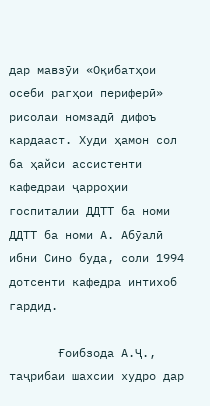дар мавзӯи «Оқибатҳои осеби рагҳои периферӣ» рисолаи номзадӣ дифоъ кардааст. Худи ҳамон сол ба ҳайси ассистенти кафедраи ҷарроҳии госпиталии ДДТТ ба номи ДДТТ ба номи А. Абӯалӣ ибни Сино буда, соли 1994 дотсенти кафедра интихоб гардид.

       Ғоибзода А.Ҷ., таҷрибаи шахсии худро дар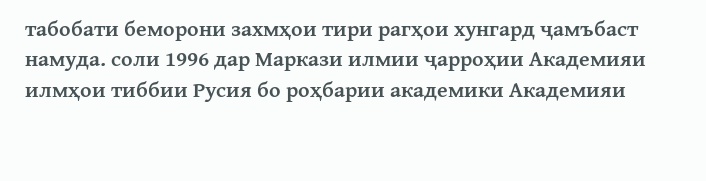табобати беморони захмҳои тири рагҳои хунгард ҷамъбаст намуда. соли 1996 дар Маркази илмии ҷарроҳии Академияи илмҳои тиббии Русия бо роҳбарии академики Академияи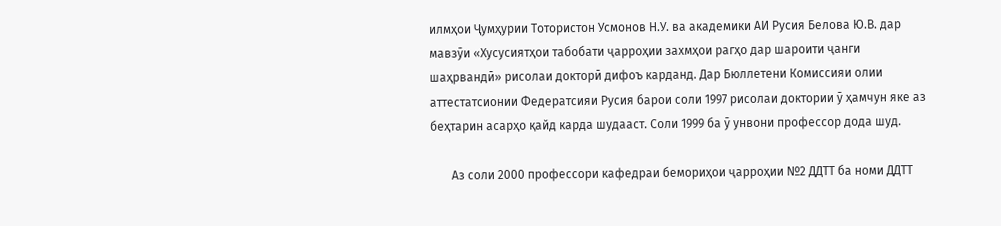илмҳои Ҷумҳурии Тотористон Усмонов Н.У. ва академики АИ Русия Белова Ю.В. дар мавзӯи «Хусусиятҳои табобати ҷарроҳии захмҳои рагҳо дар шароити ҷанги шаҳрвандӣ» рисолаи докторӣ дифоъ карданд. Дар Бюллетени Комиссияи олии аттестатсионии Федератсияи Русия барои соли 1997 рисолаи доктории ӯ ҳамчун яке аз беҳтарин асарҳо қайд карда шудааст. Соли 1999 ба ӯ унвони профессор дода шуд.

       Аз соли 2000 профессори кафедраи бемориҳои ҷарроҳии №2 ДДТТ ба номи ДДТТ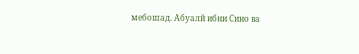мебошад. Абуалй ибни Сино ва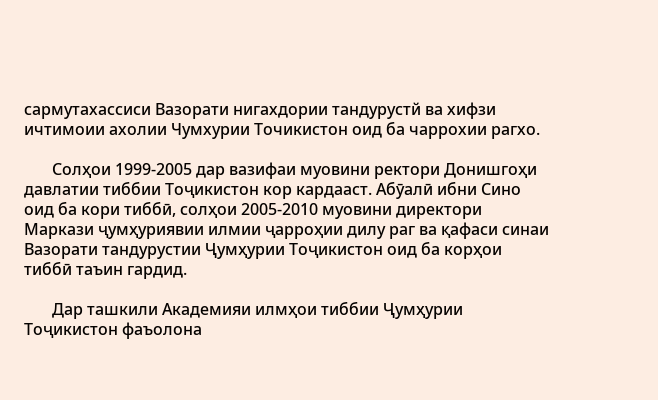сармутахассиси Вазорати нигахдории тандурустй ва хифзи ичтимоии ахолии Чумхурии Точикистон оид ба чаррохии рагхо.

       Солҳои 1999-2005 дар вазифаи муовини ректори Донишгоҳи давлатии тиббии Тоҷикистон кор кардааст. Абӯалӣ ибни Сино оид ба кори тиббӣ, солҳои 2005-2010 муовини директори Маркази ҷумҳуриявии илмии ҷарроҳии дилу раг ва қафаси синаи Вазорати тандурустии Ҷумҳурии Тоҷикистон оид ба корҳои тиббӣ таъин гардид.

       Дар ташкили Академияи илмҳои тиббии Ҷумҳурии Тоҷикистон фаъолона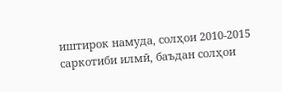иштирок намуда, солҳои 2010-2015 саркотиби илмӣ, баъдан солҳои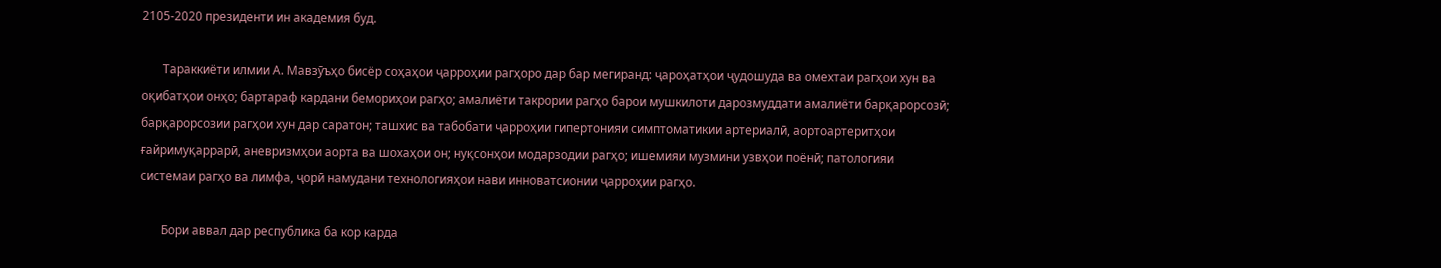2105-2020 президенти ин академия буд.

       Тараккиёти илмии А. Мавзӯъҳо бисёр соҳаҳои ҷарроҳии рагҳоро дар бар мегиранд: ҷароҳатҳои ҷудошуда ва омехтаи рагҳои хун ва оқибатҳои онҳо; бартараф кардани бемориҳои рагҳо; амалиёти такрории рагҳо барои мушкилоти дарозмуддати амалиёти барқарорсозӣ; барқарорсозии рагҳои хун дар саратон; ташхис ва табобати ҷарроҳии гипертонияи симптоматикии артериалӣ, аортоартеритҳои ғайримуқаррарӣ, аневризмҳои аорта ва шохаҳои он; нуқсонҳои модарзодии рагҳо; ишемияи музмини узвҳои поёнӣ; патологияи системаи рагҳо ва лимфа, ҷорӣ намудани технологияҳои нави инноватсионии ҷарроҳии рагҳо.

       Бори аввал дар республика ба кор карда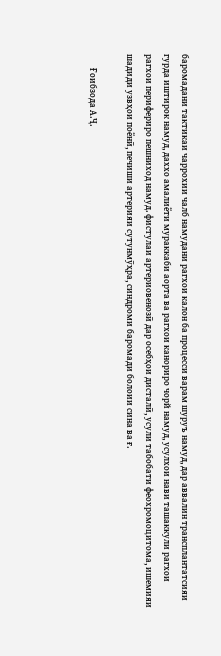баромадани тактикаи чаррохии чалб намудани рагхои калон ба процесси варам шуруъ намуд, дар аввалин трансплантатсияи гурда иштирок намуд, даххо амалиёти мураккаби аорта ва рагхои канориро чорй намуд, усулхои нави ташаккули рагхои рагхои перифериро пешниход намуд. фистулаи артериовенозӣ дар осебҳои дисталӣ, усули табобати феохромоцитома, ишемияи шадиди узвҳои поёнӣ, печиши артерияи сутунмӯҳра, синдроми баромади болоии сина ва ғ.

       Ғоибзода А.Ҷ.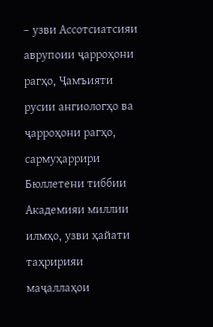– узви Ассотсиатсияи аврупоии ҷарроҳони рагҳо, Ҷамъияти русии ангиологҳо ва ҷарроҳони рагҳо, сармуҳаррири Бюллетени тиббии Академияи миллии илмҳо, узви ҳайати таҳририяи маҷаллаҳои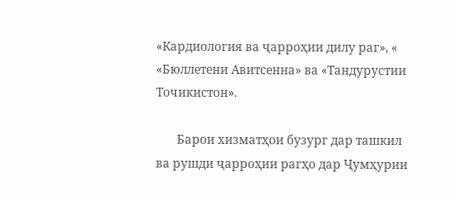«Кардиология ва ҷарроҳии дилу раг», « «Бюллетени Авитсенна» ва «Тандурустии Точикистон».

       Барои хизматҳои бузург дар ташкил ва рушди ҷарроҳии рагҳо дар Ҷумҳурии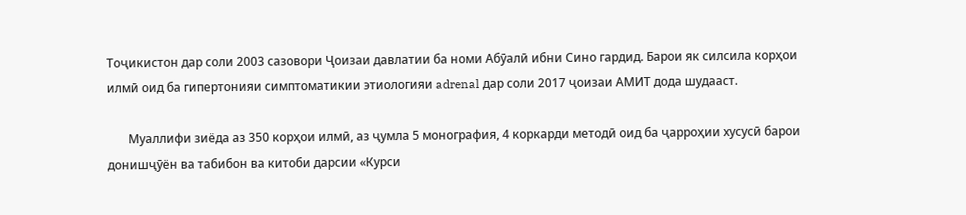Тоҷикистон дар соли 2003 сазовори Ҷоизаи давлатии ба номи Абӯалӣ ибни Сино гардид. Барои як силсила корҳои илмӣ оид ба гипертонияи симптоматикии этиологияи adrenal дар соли 2017 ҷоизаи АМИТ дода шудааст.

       Муаллифи зиёда аз 350 корҳои илмӣ, аз ҷумла 5 монография, 4 коркарди методӣ оид ба ҷарроҳии хусусӣ барои донишҷӯён ва табибон ва китоби дарсии «Курси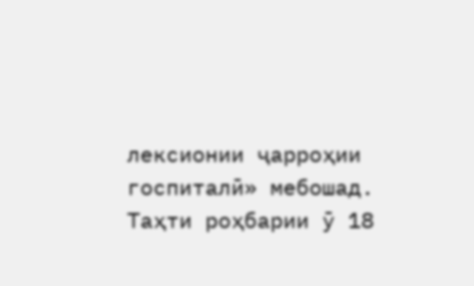лексионии ҷарроҳии госпиталӣ» мебошад. Таҳти роҳбарии ӯ 18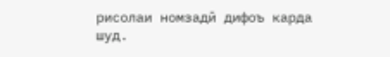рисолаи номзадӣ дифоъ карда шуд.